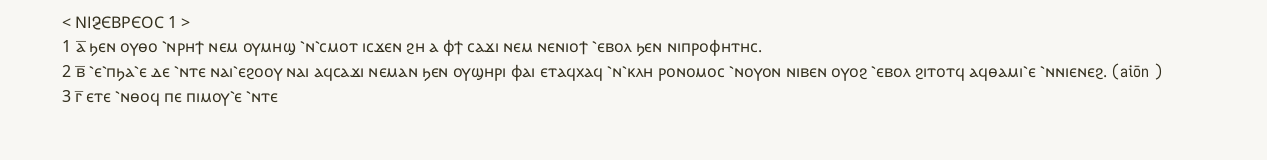< ⲚⲒⳈⲈⲂⲢⲈⲞⲤ 1 >
1 ⲁ̅ ϧⲉⲛ ⲟⲩⲑⲟ ⳿ⲛⲣⲏϯ ⲛⲉⲙ ⲟⲩⲙⲏϣ ⳿ⲛ⳿ⲥⲙⲟⲧ ⲓⲥϫⲉⲛ ϩⲏ ⲁ ⲫϯ ⲥⲁϫⲓ ⲛⲉⲙ ⲛⲉⲛⲓⲟϯ ⳿ⲉⲃⲟⲗ ϧⲉⲛ ⲛⲓⲡⲣⲟⲫⲏⲧⲏⲥ.
2 ⲃ̅ ⳿ⲉ⳿ⲡϧⲁ⳿ⲉ ⲇⲉ ⳿ⲛⲧⲉ ⲛⲁⲓ⳿ⲉϩⲟⲟⲩ ⲛⲁⲓ ⲁϥⲥⲁϫⲓ ⲛⲉⲙⲁⲛ ϧⲉⲛ ⲟⲩϣⲏⲣⲓ ⲫⲁⲓ ⲉⲧⲁϥⲭⲁϥ ⳿ⲛ⳿ⲕⲗⲏ ⲣⲟⲛⲟⲙⲟⲥ ⳿ⲛⲟⲩⲟⲛ ⲛⲓⲃⲉⲛ ⲟⲩⲟϩ ⳿ⲉⲃⲟⲗ ϩⲓⲧⲟⲧϥ ⲁϥⲑⲁⲙⲓ⳿ⲉ ⳿ⲛⲛⲓⲉⲛⲉϩ. (aiōn )
3 ⲅ̅ ⲉⲧⲉ ⳿ⲛⲑⲟϥ ⲡⲉ ⲡⲓⲙⲟⲩ⳿ⲉ ⳿ⲛⲧⲉ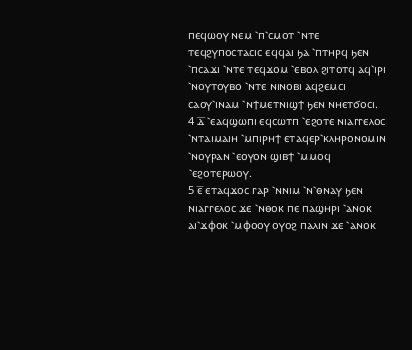ⲡⲉϥⲱⲟⲩ ⲛⲉⲙ ⳿ⲡ⳿ⲥⲙⲟⲧ ⳿ⲛⲧⲉ ⲧⲉϥϩⲩⲡⲟⲥⲧⲁⲥⲓⲥ ⲉϥϥⲁⲓ ϧⲁ ⳿ⲡⲧⲏⲣϥ ϧⲉⲛ ⳿ⲡⲥⲁϫⲓ ⳿ⲛⲧⲉ ⲧⲉϥϫⲟⲙ ⳿ⲉⲃⲟⲗ ϩⲓⲧⲟⲧϥ ⲁϥ⳿ⲓⲣⲓ ⳿ⲛⲟⲩⲧⲟⲩⲃⲟ ⳿ⲛⲧⲉ ⲛⲓⲛⲟⲃⲓ ⲁϥϩⲉⲙⲥⲓ ⲥⲁⲟⲩ⳿ⲓⲛⲁⲙ ⳿ⲛϯⲙⲉⲧⲛⲓϣϯ ϧⲉⲛ ⲛⲏⲉⲧϭⲟⲥⲓ.
4 ⲇ̅ ⳿ⲉⲁϥϣⲱⲡⲓ ⲉϥⲥⲱⲧⲡ ⳿ⲉϩⲟⲧⲉ ⲛⲓⲁⲅⲅⲉⲗⲟⲥ ⳿ⲛⲧⲁⲓⲙⲁⲓⲏ ⳿ⲙⲡⲓⲣⲏϯ ⲉⲧⲁϥⲉⲣ⳿ⲕⲗⲏⲣⲟⲛⲟⲙⲓⲛ ⳿ⲛⲟⲩⲣⲁⲛ ⳿ⲉⲟⲩⲟⲛ ϣⲓⲃϯ ⳿ⲙⲙⲟϥ ⳿ⲉϩⲟⲧⲉⲣⲱⲟⲩ.
5 ⲉ̅ ⲉⲧⲁϥϫⲟⲥ ⲅⲁⲣ ⳿ⲛⲛⲓⲙ ⳿ⲛ⳿ⲑⲛⲁⲩ ϧⲉⲛ ⲛⲓⲁⲅⲅⲉⲗⲟⲥ ϫⲉ ⳿ⲛⲑⲟⲕ ⲡⲉ ⲡⲁϣⲏⲣⲓ ⳿ⲁⲛⲟⲕ ⲁⲓ⳿ϫⲫⲟⲕ ⳿ⲙⲫⲟⲟⲩ ⲟⲩⲟϩ ⲡⲁⲗⲓⲛ ϫⲉ ⳿ⲁⲛⲟⲕ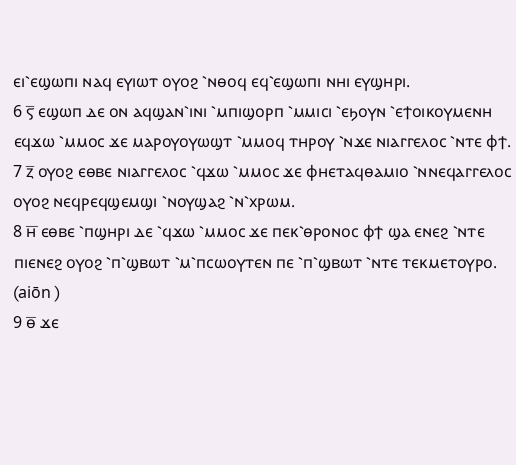ⲉⲓ⳿ⲉϣⲱⲡⲓ ⲛⲁϥ ⲉⲩⲓⲱⲧ ⲟⲩⲟϩ ⳿ⲛⲑⲟϥ ⲉϥ⳿ⲉϣⲱⲡⲓ ⲛⲏⲓ ⲉⲩϣⲏⲣⲓ.
6 ⲋ̅ ⲉϣⲱⲡ ⲇⲉ ⲟⲛ ⲁϥϣⲁⲛ⳿ⲓⲛⲓ ⳿ⲙⲡⲓϣⲟⲣⲡ ⳿ⲙⲙⲓⲥⲓ ⳿ⲉϧⲟⲩⲛ ⳿ⲉϯⲟⲓⲕⲟⲩⲙⲉⲛⲏ ⲉϥϫⲱ ⳿ⲙⲙⲟⲥ ϫⲉ ⲙⲁⲣⲟⲩⲟⲩⲱϣⲧ ⳿ⲙⲙⲟϥ ⲧⲏⲣⲟⲩ ⳿ⲛϫⲉ ⲛⲓⲁⲅⲅⲉⲗⲟⲥ ⳿ⲛⲧⲉ ⲫϯ.
7 ⲍ̅ ⲟⲩⲟϩ ⲉⲑⲃⲉ ⲛⲓⲁⲅⲅⲉⲗⲟⲥ ⳿ϥϫⲱ ⳿ⲙⲙⲟⲥ ϫⲉ ⲫⲏⲉⲧⲁϥⲑⲁⲙⲓⲟ ⳿ⲛⲛⲉϥⲁⲅⲅⲉⲗⲟⲥ ⲟⲩⲟϩ ⲛⲉϥⲣⲉϥϣⲉⲙϣⲓ ⳿ⲛⲟⲩϣⲁϩ ⳿ⲛ⳿ⲭⲣⲱⲙ.
8 ⲏ̅ ⲉⲑⲃⲉ ⳿ⲡϣⲏⲣⲓ ⲇⲉ ⳿ϥϫⲱ ⳿ⲙⲙⲟⲥ ϫⲉ ⲡⲉⲕ⳿ⲑⲣⲟⲛⲟⲥ ⲫϯ ϣⲁ ⲉⲛⲉϩ ⳿ⲛⲧⲉ ⲡⲓⲉⲛⲉϩ ⲟⲩⲟϩ ⳿ⲡ⳿ϣⲃⲱⲧ ⳿ⲙ⳿ⲡⲥⲱⲟⲩⲧⲉⲛ ⲡⲉ ⳿ⲡ⳿ϣⲃⲱⲧ ⳿ⲛⲧⲉ ⲧⲉⲕⲙⲉⲧⲟⲩⲣⲟ. (aiōn )
9 ⲑ̅ ϫⲉ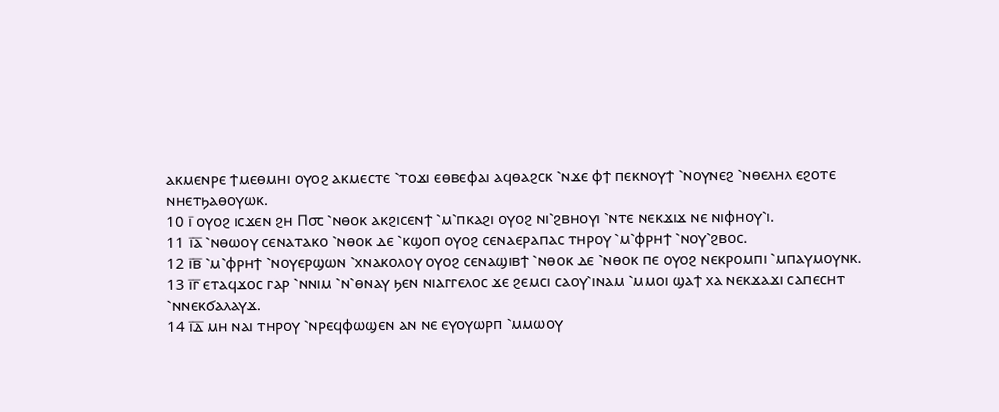ⲁⲕⲙⲉⲛⲣⲉ ϯⲙⲉⲑⲙⲏⲓ ⲟⲩⲟϩ ⲁⲕⲙⲉⲥⲧⲉ ⳿ⲧⲟϫⲓ ⲉⲑⲃⲉⲫⲁⲓ ⲁϥⲑⲁϩⲥⲕ ⳿ⲛϫⲉ ⲫϯ ⲡⲉⲕⲛⲟⲩϯ ⳿ⲛⲟⲩⲛⲉϩ ⳿ⲛⲑⲉⲗⲏⲗ ⲉϩⲟⲧⲉ ⲛⲏⲉⲧϧⲁⲑⲟⲩⲱⲕ.
10 ⲓ̅ ⲟⲩⲟϩ ⲓⲥϫⲉⲛ ϩⲏ Ⲡ⳪ ⳿ⲛⲑⲟⲕ ⲁⲕϩⲓⲥⲉⲛϯ ⳿ⲙ⳿ⲡⲕⲁϩⲓ ⲟⲩⲟϩ ⲛⲓ⳿ϩⲃⲏⲟⲩⲓ ⳿ⲛⲧⲉ ⲛⲉⲕϫⲓϫ ⲛⲉ ⲛⲓⲫⲏⲟⲩ⳿ⲓ.
11 ⲓ̅ⲁ̅ ⳿ⲛⲑⲱⲟⲩ ⲥⲉⲛⲁⲧⲁⲕⲟ ⳿ⲛⲑⲟⲕ ⲇⲉ ⳿ⲕϣⲟⲡ ⲟⲩⲟϩ ⲥⲉⲛⲁⲉⲣⲁⲡⲁⲥ ⲧⲏⲣⲟⲩ ⳿ⲙ⳿ⲫⲣⲏϯ ⳿ⲛⲟⲩ⳿ϩⲃⲟⲥ.
12 ⲓ̅ⲃ̅ ⳿ⲙ⳿ⲫⲣⲏϯ ⳿ⲛⲟⲩⲉⲣϣⲱⲛ ⳿ⲭⲛⲁⲕⲟⲗⲟⲩ ⲟⲩⲟϩ ⲥⲉⲛⲁϣⲓⲃϯ ⳿ⲛⲑⲟⲕ ⲇⲉ ⳿ⲛⲑⲟⲕ ⲡⲉ ⲟⲩⲟϩ ⲛⲉⲕⲣⲟⲙⲡⲓ ⳿ⲙⲡⲁⲩⲙⲟⲩⲛⲕ.
13 ⲓ̅ⲅ̅ ⲉⲧⲁϥϫⲟⲥ ⲅⲁⲣ ⳿ⲛⲛⲓⲙ ⳿ⲛ⳿ⲑⲛⲁⲩ ϧⲉⲛ ⲛⲓⲁⲅⲅⲉⲗⲟⲥ ϫⲉ ϩⲉⲙⲥⲓ ⲥⲁⲟⲩ⳿ⲓⲛⲁⲙ ⳿ⲙⲙⲟⲓ ϣⲁϯ ⲭⲁ ⲛⲉⲕϫⲁϫⲓ ⲥⲁⲡⲉⲥⲏⲧ ⳿ⲛⲛⲉⲕϭⲁⲗⲁⲩϫ.
14 ⲓ̅ⲇ̅ ⲙⲏ ⲛⲁⲓ ⲧⲏⲣⲟⲩ ⳿ⲛⲣⲉϥⲫⲱϣⲉⲛ ⲁⲛ ⲛⲉ ⲉⲩⲟⲩⲱⲣⲡ ⳿ⲙⲙⲱⲟⲩ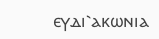ⲉⲩⲇⲓ⳿ⲁⲕⲱⲛⲓⲁ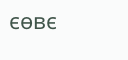ⲉⲑⲃⲉ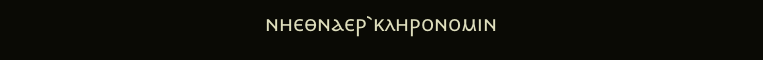ⲛⲏⲉⲑⲛⲁⲉⲣ⳿ⲕⲗⲏⲣⲟⲛⲟⲙⲓⲛ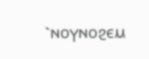⳿ⲛⲟⲩⲛⲟϩⲉⲙ